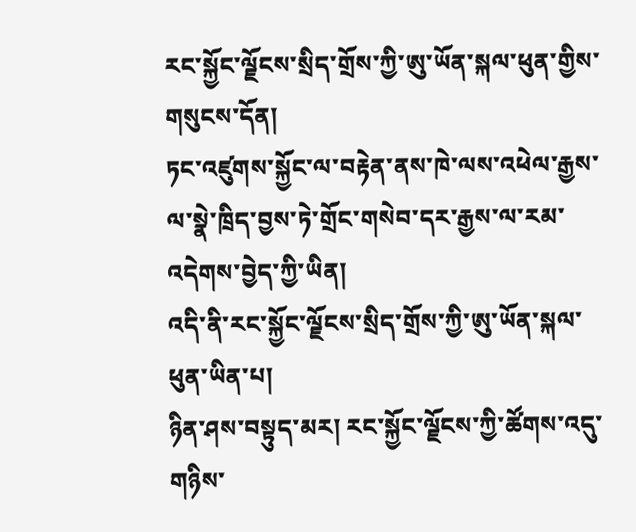རང་སྐྱོང་ལྗོངས་སྲིད་གྲོས་ཀྱི་ཨུ་ཡོན་སྐལ་ཕུན་གྱིས་གསུངས་དོན།
ཏང་འཛུགས་སྐྱོང་ལ་བརྟེན་ནས་ཁེ་ལས་འཕེལ་རྒྱས་ལ་སྣེ་ཁྲིད་བྱས་ཏེ་གྲོང་གསེབ་དར་རྒྱས་ལ་རམ་འདེགས་བྱེད་ཀྱི་ཡིན།
འདི་ནི་རང་སྐྱོང་ལྗོངས་སྲིད་གྲོས་ཀྱི་ཨུ་ཡོན་སྐལ་ཕུན་ཡིན་པ།
ཉིན་ཤས་བསྟུད་མར། རང་སྐྱོང་ལྗོངས་ཀྱི་ཚོགས་འདུ་གཉིས་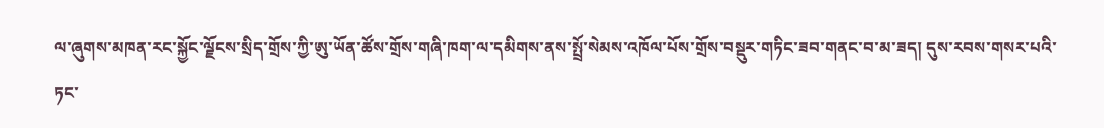ལ་ཞུགས་མཁན་རང་སྐྱོང་ལྗོངས་སྲིད་གྲོས་ཀྱི་ཨུ་ཡོན་ཚོས་གྲོས་གཞི་ཁག་ལ་དམིགས་ནས་སྤྲོ་སེམས་འཁོལ་པོས་གྲོས་བསྡུར་གཏིང་ཟབ་གནང་བ་མ་ཟད། དུས་རབས་གསར་པའི་ཏང་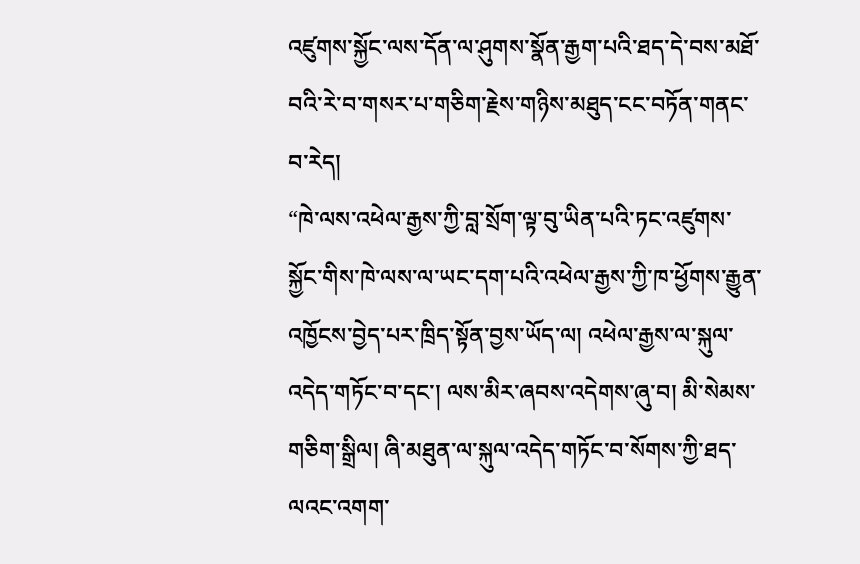འཛུགས་སྐྱོང་ལས་དོན་ལ་ཤུགས་སྣོན་རྒྱག་པའི་ཐད་དེ་བས་མཐོ་བའི་རེ་བ་གསར་པ་གཅིག་རྗེས་གཉིས་མཐུད་ངང་བཏོན་གནང་བ་རེད།
“ཁེ་ལས་འཕེལ་རྒྱས་ཀྱི་བླ་སྲོག་ལྟ་བུ་ཡིན་པའི་ཏང་འཛུགས་སྐྱོང་གིས་ཁེ་ལས་ལ་ཡང་དག་པའི་འཕེལ་རྒྱས་ཀྱི་ཁ་ཕྱོགས་རྒྱུན་འཁྱོངས་བྱེད་པར་ཁྲིད་སྟོན་བྱས་ཡོད་ལ། འཕེལ་རྒྱས་ལ་སྐུལ་འདེད་གཏོང་བ་དང་། ལས་མིར་ཞབས་འདེགས་ཞུ་བ། མི་སེམས་གཅིག་སྒྲིལ། ཞི་མཐུན་ལ་སྐུལ་འདེད་གཏོང་བ་སོགས་ཀྱི་ཐད་ལའང་འགག་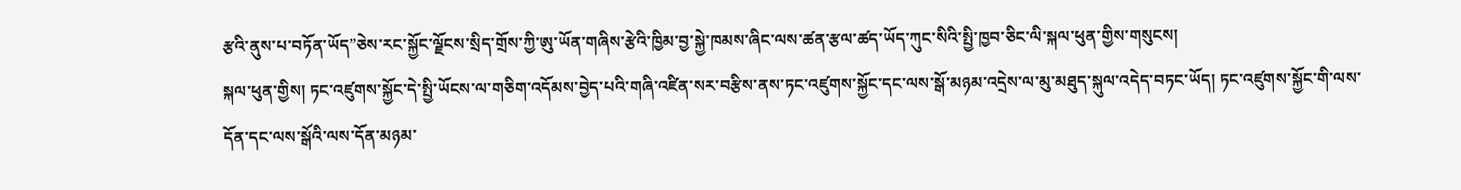རྩའི་ནུས་པ་བཏོན་ཡོད”ཅེས་རང་སྐྱོང་ལྗོངས་སྲིད་གྲོས་ཀྱི་ཨུ་ཡོན་གཞིས་རྩེའི་ཁྱིམ་བྱ་སྐྱེ་ཁམས་ཞིང་ལས་ཚན་རྩལ་ཚད་ཡོད་ཀུང་སིའི་སྤྱི་ཁྱབ་ཅིང་ལི་སྐལ་ཕུན་གྱིས་གསུངས།
སྐལ་ཕུན་གྱིས། ཏང་འཛུགས་སྐྱོང་དེ་སྤྱི་ཡོངས་ལ་གཅིག་འདོམས་བྱེད་པའི་གཞི་འཛིན་སར་བརྩིས་ནས་ཏང་འཛུགས་སྐྱོང་དང་ལས་སྒོ་མཉམ་འདྲེས་ལ་མུ་མཐུད་སྐུལ་འདེད་བཏང་ཡོད། ཏང་འཛུགས་སྐྱོང་གི་ལས་དོན་དང་ལས་སྒོའི་ལས་དོན་མཉམ་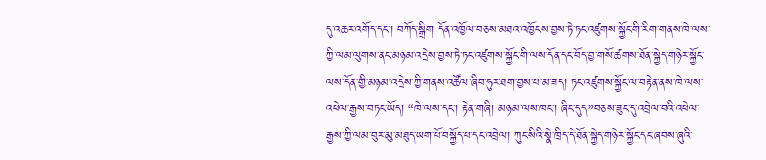དུ་འཆར་འགོད་དང་། བཀོད་སྒྲིག དོན་འཁྱོལ་བཅས་མཐའ་འཁྱོངས་བྱས་ཏེ་ཏང་འཛུགས་སྐྱོང་གི་རིག་གནས་ཁེ་ལས་ཀྱི་ལམ་ལུགས་ནང་མཉམ་འདྲེས་བྱས་ཏེ་ཏང་འཛུགས་སྐྱོང་གི་ལས་དོན་དང་བོད་བྱ་གསོ་ཚགས་ཐོན་སྐྱེད་གཉེར་སྐྱོང་ལས་དོན་གྱི་མཉམ་འདྲེས་ཀྱི་གནས་འཚོལ་ཞིབ་ཧུར་ཐག་བྱས་པ་མ་ཟད། ཏང་འཛུགས་སྐྱོང་ལ་བརྟེན་ནས་ཁེ་ལས་འཕེལ་རྒྱས་བཏང་ཡོད། “ཁེ་ལས་དང་། རྟེན་གཞི། མཉམ་ལས་ཁང་། ཞིང་དུད”བཅས་ཟུང་དུ་འབྲེལ་བའི་འཕེལ་རྒྱས་ཀྱི་ལམ་བུར་མུ་མཐུད་ཡག་པོ་བསྐྱོད་པ་དང་འབྲེལ། ཀུང་སིའི་སྣེ་ཁྲིད་དེ་ཐོན་སྐྱེད་གཉེར་སྐྱོང་དང་ཞབས་ཞུའི་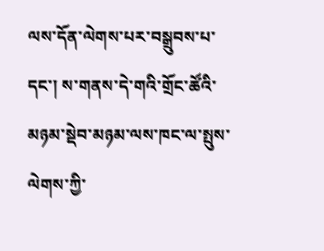ལས་དོན་ལེགས་པར་བསྒྲུབས་པ་དང་། ས་གནས་དེ་གའི་གྲོང་ཚོའི་མཉམ་སྡེབ་མཉམ་ལས་ཁང་ལ་སྤུས་ལེགས་ཀྱི་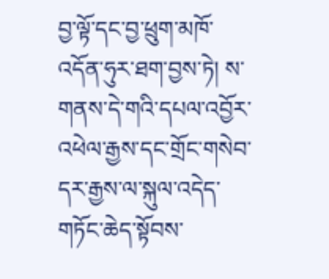བྱ་ལྟོ་དང་བྱ་ཕྲུག་མཁོ་འདོན་ཧུར་ཐག་བྱས་ཏེ། ས་གནས་དེ་གའི་དཔལ་འབྱོར་འཕེལ་རྒྱས་དང་གྲོང་གསེབ་དར་རྒྱས་ལ་སྐུལ་འདེད་གཏོང་ཆེད་སྟོབས་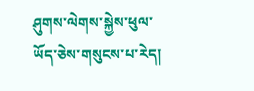ཤུགས་ལེགས་སྐྱེས་ཕུལ་ཡོད་ཅེས་གསུངས་པ་རེད།